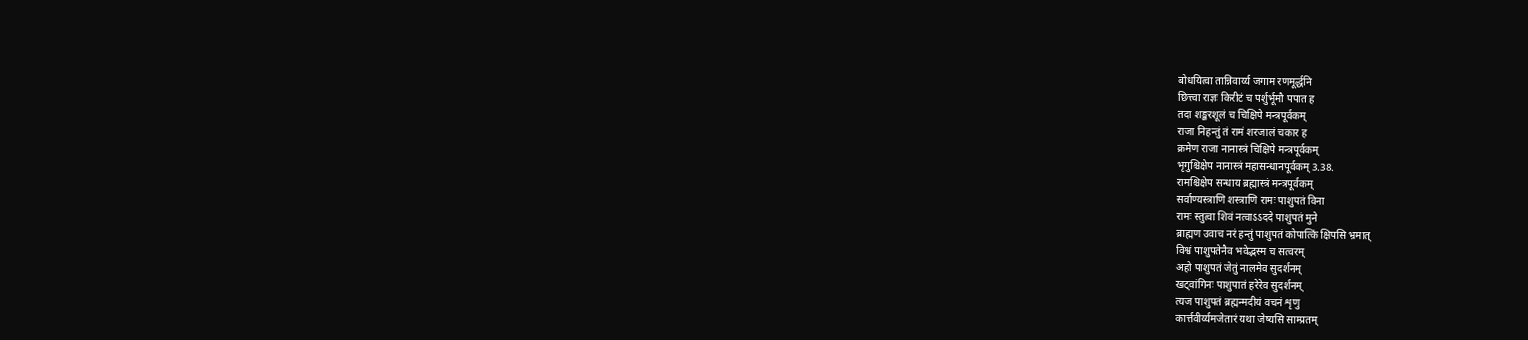बोधयित्वा तान्निवार्य्य जगाम रणमूर्द्धनि
छित्त्वा राज्ञः किरीटं च पर्शुर्भूमौ पपात ह
तदा शङ्करशूलं च चिक्षिपे मन्त्रपूर्वकम्
राजा निहन्तुं तं रामं शरजालं चकार ह
क्रमेण राजा नानास्त्रं चिक्षिपे मन्त्रपूर्वकम्
भृगुश्चिक्षेप नानास्त्रं महासन्धानपूर्वकम् 3.38.
रामश्चिक्षेप सन्धाय ब्रह्मास्त्रं मन्त्रपूर्वकम्
सर्वाण्यस्त्राणि शस्त्राणि रामः पाशुपतं विना
रामः स्तुत्वा शिवं नत्वाऽऽददे पाशुपतं मुने
ब्राह्मण उवाच नरं हन्तुं पाशुपतं कोपात्किं क्षिपसि भ्रमात्
विश्वं पाशुपतेनैव भवेद्भस्म च सत्वरम्
अहो पाशुपतं जेतुं नालमेव सुदर्शनम्
खट्वांगिनः पाशुपातं हरेरेव सुदर्शनम्
त्यज पाशुपतं ब्रह्मन्मदीयं वचनं शृणु
कार्त्तवीर्य्यमजेतारं यथा जेष्यसि साम्प्रतम्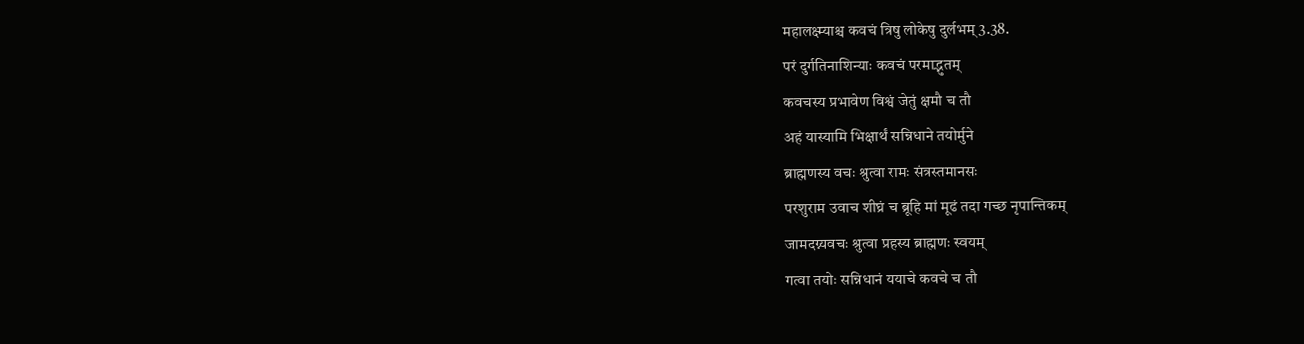महालक्ष्म्याश्च कवचं त्रिषु लोकेषु दुर्लभम् 3.38.
परं दुर्गतिनाशिन्याः कवचं परमाद्भुतम्
कवचस्य प्रभावेण विश्वं जेतुं क्षमौ च तौ
अहं यास्यामि भिक्षार्थं सन्निधाने तयोर्मुने
ब्राह्मणस्य वचः श्रुत्वा रामः संत्रस्तमानसः
परशुराम उवाच शीघ्रं च ब्रूहि मां मूढं तदा गच्छ नृपान्तिकम्
जामदग्न्यवचः श्रुत्वा प्रहस्य ब्राह्मणः स्वयम्
गत्वा तयोः सन्निधानं ययाचे कवचे च तौ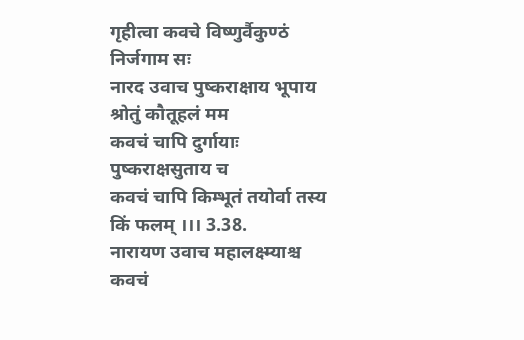गृहीत्वा कवचे विष्णुर्वैकुण्ठं निर्जगाम सः
नारद उवाच पुष्कराक्षाय भूपाय श्रोतुं कौतूहलं मम
कवचं चापि दुर्गायाः पुष्कराक्षसुताय च
कवचं चापि किम्भूतं तयोर्वा तस्य किं फलम् ।।। 3.38.
नारायण उवाच महालक्ष्म्याश्च कवचं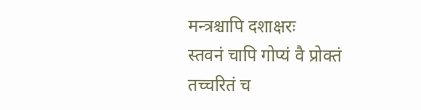मन्त्रश्चापि दशाक्षरः
स्तवनं चापि गोप्यं वै प्रोक्तं तच्चरितं च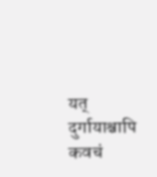यत्
दुर्गायाश्चापि कवचं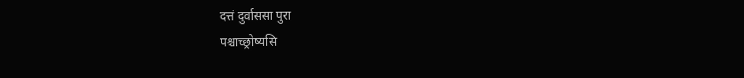दत्तं दुर्वाससा पुरा
पश्चाच्छ्रोष्यसि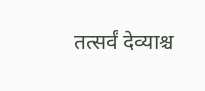तत्सर्वं देव्याश्च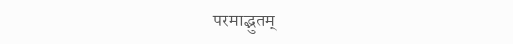परमाद्भुतम्